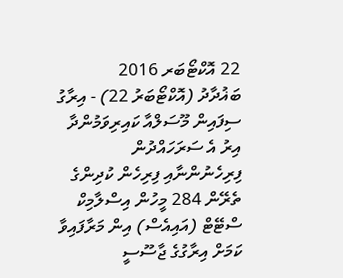22 އޮކްޓޯބަރ 2016
ބަޣުދާދު (އޮކްޓޯބަރު 22) - އިރާގު ސިފައިން މޫސަލްއާ ކައިރިވަމުންދާ އިރު އެ ސަރަހައްދުން ފިރިހެނުންނާއި ފިރިހެން ކުދިންގެ ތެރޭން 284 މީހުން އިސްލާމިކް ސްޓޭޓް (އައިއެސް) އިން މަރާފައިވާ ކަމަށް އިރާގުގެ ޖާސޫސީ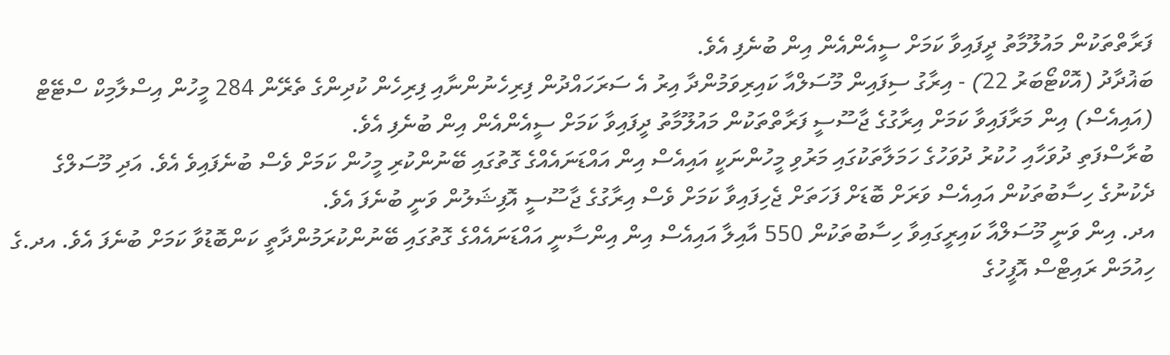ފަރާތްތަކުން މައުލޫމާތު ދީފައިވާ ކަމަށް ސީއެންއެން އިން ބުނެފި އެވެ.
ބަޣުދާދު (އޮކްޓޯބަރު 22) - އިރާގު ސިފައިން މޫސަލްއާ ކައިރިވަމުންދާ އިރު އެ ސަރަހައްދުން ފިރިހެނުންނާއި ފިރިހެން ކުދިންގެ ތެރޭން 284 މީހުން އިސްލާމިކް ސްޓޭޓް (އައިއެސް) އިން މަރާފައިވާ ކަމަށް އިރާގުގެ ޖާސޫސީ ފަރާތްތަކުން މައުލޫމާތު ދީފައިވާ ކަމަށް ސީއެންއެން އިން ބުނެފި އެވެ.
ބުރާސްފަތި ދުވަހާއި ހުކުރު ދުވަހުގެ ހަމަލާތަކުގައި މަރުވި މީހުންނަކީ އައިއެސް އިން އައްޑަނައެއްގެ ގޮތުގައި ބޭނުންކުރި މީހުން ކަމަށް ވެސް ބުނެފައިވެ އެވެ. އަދި މޫސަލްގެ ދެކުނުގެ ހިސާބުތަކުން އައިއެސް ވަރަށް ބޮޑަށް ފަހަތަށް ޖެހިފައިވާ ކަމަށް ވެސް އިރާގުގެ ޖާސޫސީ އޮފިޝަލުން ވަނީ ބުނެފަ އެވެ.
އދ. އިން ވަނީ މޫސަލްއާ ކައިރީގައިވާ ހިސާބުތަކުން 550 އާއިލާ އައިއެސް އިން އިންސާނީ އައްޑަނައެއްގެ ގޮތުގައި ބޭނުންކުރަމުންދާތީ ކަންބޮޑުވާ ކަމަށް ބުނެފަ އެވެ. އދ.ގެ ހިއުމަން ރައިޓްސް އޮފީހުގެ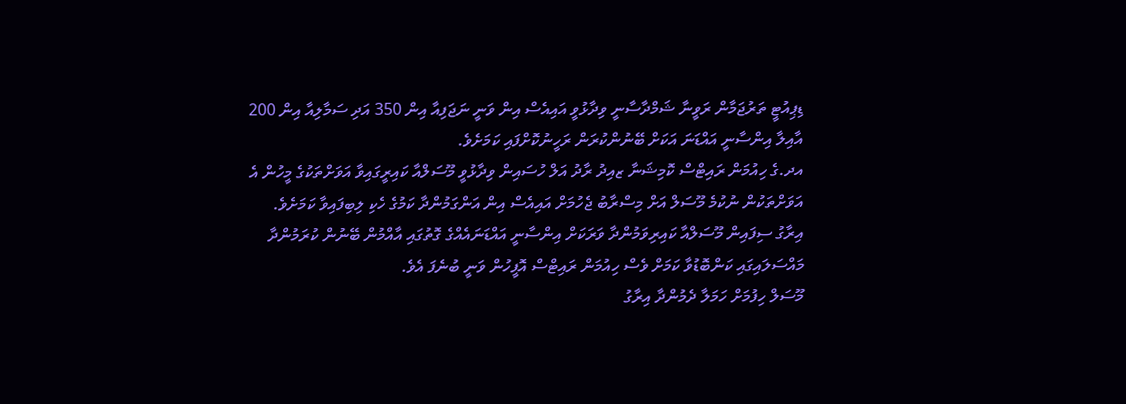ޑިޕިއުޓީ ތަރުޖަމާން ރަވީނާ ޝަމްދާސާނީ ވިދާޅުވީ އައިއެސް އިން ވަނީ ނަޖަފިއާ އިން 350 އަދި ސަމާލިއާ އިން 200 އާއިލާ އިންސާނީ އައްޑަނަ އަކަށް ބޭނުންކުރަން ރަހީނުކޮށްފައި ކަމަށެވެ.
އދ.ގެ ހިއުމަން ރައިޓްސް ކޮމިޝަނާ ޒއިދު ރާދު އަލް ހުސައިން ވިދާޅުވީ މޫސަލްއާ ކައިރީގައިވާ އަވަށްތަކުގެ މީހުން އެ އަވަށްތަކުން ނުކުމެ މޫސަލް އަށް މިސްރާބު ޖެހުމަށް އައިއެސް އިން އަންގަމުންދާ ކަމުގެ ހެކި ލިބިފައިވާ ކަމަށެވެ. އިރާގު ސިފައިން މޫސަލްއާ ކައިރިވަމުންދާ ވަރަކަށް އިންސާނީ އައްޑަނައެއްގެ ގޮތުގައި އާއްމުން ބޭނުން ކުރަމުންދާ މައްސަލައިގައި ކަންބޮޑުވާ ކަމަށް ވެސް ހިއުމަން ރައިޓްސް އޮފީހުން ވަނީ ބުނެފަ އެވެ.
މޫސަލް ހިފުމަށް ހަމަލާ ދެމުންދާ އިރާގު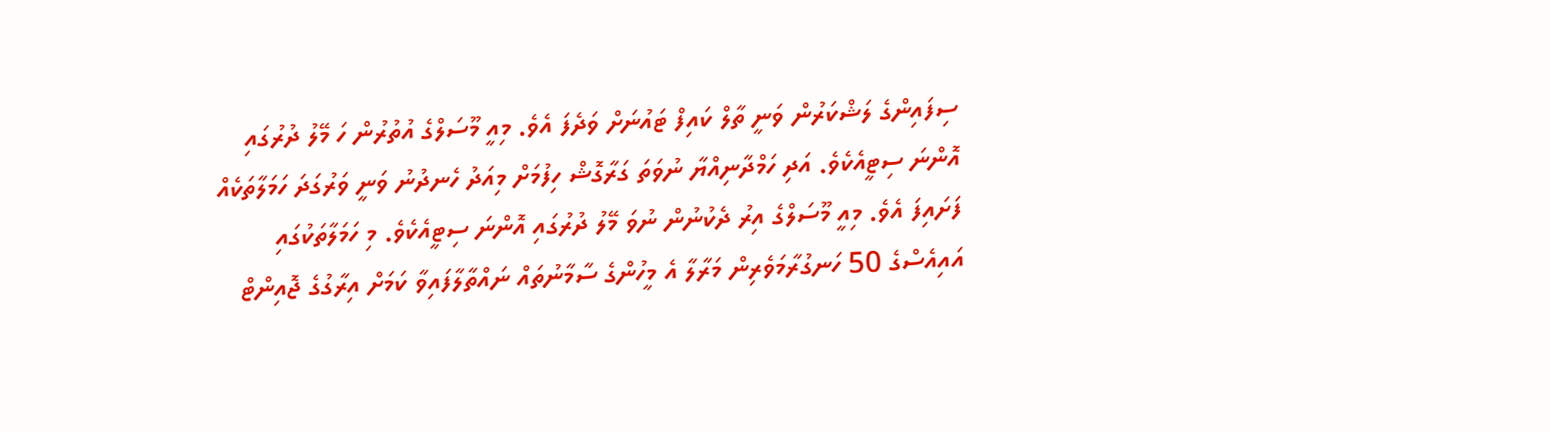ސިފައިންގެ ލަޝްކަރުން ވަނީ ތާލް ކައިފް ޓައުނަށް ވަދެފަ އެވެ. މިއީ މޫސަލްގެ އުތުރުން ހަ މޭލު ދުރުގައި އޮންނަ ސިޓީއެކެވެ. އަދި ހަމްދާނިއްޔާ ނުވަތަ ގަރާގޮޝް ހިފުމަށް މިއަދު ހެނދުނު ވަނީ ވަރުގަދަ ހަމަލާތަކެއް ފަށައިފަ އެވެ. މިއީ މޫސަލްގެ އިރު ދެކުނުން ނުވަ މޭލު ދުރުގައި އޮންނަ ސިޓީއެކެވެ. މި ހަމަލާތަކުގައި އައިއެސްގެ 50 ހަނގުރާމަވެރިން މަރާލާ އެ މީހުންގެ ސާމާނުތައް ނައްތާލާފައިވާ ކަމަށް އިރާގުގެ ޖޮއިންޓް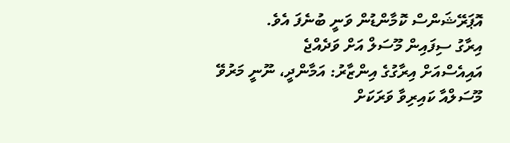އޮޕަރޭޝަންސް ކޮމާންޑުން ވަނީ ބުނެފަ އެވެ.
އިރާގު ސިފައިން މޫސަލް އަށް ވަދެއްޖެ
އައިއެސްއަށް އިރާގުގެ އިންޒާރު: އަމާންދީ، ނޫނީ މަރުވޭ
މޫސަލްއާ ކައިރިވާ ވަރަކަށް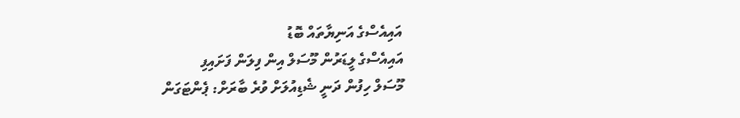އައިއެސްގެ އަނިޔާތައް ބޮޑު
އައިއެސްގެ ލީޑަރުން މޫސަލް އިން ފިލަން ފަށައިފި
މޫސަލް ހިފުން ދަނީ ޝެޑިއުލަށް ވުރެ ބާރަށް: ޕެންޓަގަން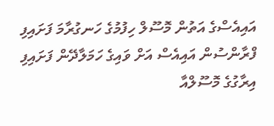އައިއެސްގެ އަތުން މޮސޫލް ހިފުމުގެ ހަނގުރާމަ ފަށައިފި
ފްރާންސުން އައިއެސް އަށް ވައިގެ ހަމަލާދޭން ފަށައިފި
އިރާގުގެ މޮސޫލްއާ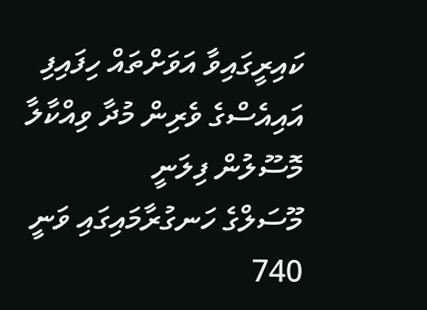ކައިރީގައިވާ އަވަށްތައް ހިފައިފި
އައިއެސްގެ ވެރިން މުދާ ވިއްކާލާ މޮސޫލުން ފިލަނީ
މޫސަލްގެ ހަނގުރާމައިގައި ވަނީ 740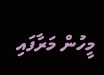މީހުން މަރާފައި